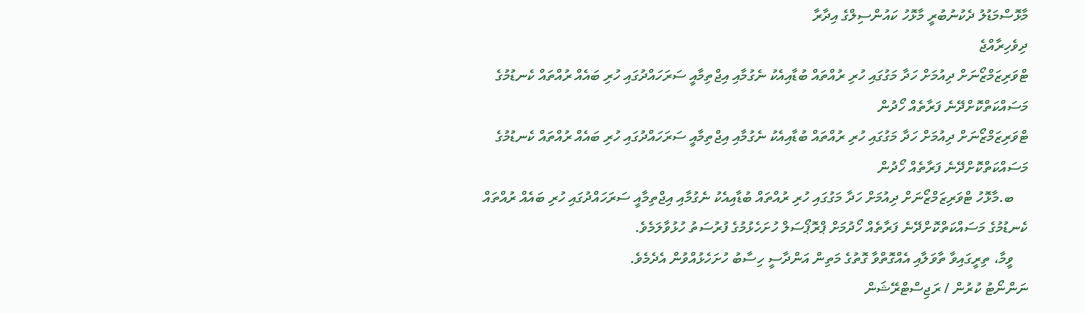މާޅޮސްމަޑުލު ދެކުނުބުރީ މާޅޮހު ކައުންސިލްގެ އިދާރާ
ދިވެހިރާއްޖެ
ޓްވަރިޒަމްޒޯނަށް ދިއުމަށް ހަދާ މަގުގައި ހުރި ރުއްތައް ބުޑާއިއެކު ނެގުމާއި އިޖްތިމާއީ ސަރަހައްދުގައި ހުރި ބައެއް ރުއްތައް ކެނޑުމުގެ މަސައްކަތްކޮށްދޭނެ ފަރާތެއް ހޯދުން
ޓްވަރިޒަމްޒޯނަށް ދިއުމަށް ހަދާ މަގުގައި ހުރި ރުއްތައް ބުޑާއިއެކު ނެގުމާއި އިޖްތިމާއީ ސަރަހައްދުގައި ހުރި ބައެއް ރުއްތައް ކެނޑުމުގެ މަސައްކަތްކޮށްދޭނެ ފަރާތެއް ހޯދުން
    ބ.މާޅޮހު ޓްވަރިޒަމްޒޯނަށް ދިއުމަށް ހަދާ މަގުގައި ހުރި ރުއްތައް ބުޑާއިއެކު ނެގުމާއި އިޖްތިމާއީ ސަރަހައްދުގައި ހުރި ބައެއް ރުއްތައް ކެނޑުމުގެ މަސައްކަތްކޮށްދޭނެ ފަރާތެއް ހޯދުމަށް ޕްރޮޕޯސަލް ހުށަހެޅުމުގެ ފުރުސަތު ހުޅުވާލަމެވެ.
    ވީމާ، ތިރީގައިވާ ތާވަލާއި އެއްގޮތްވާ ގޮތުގެ މަތިން އަންދާސީ ހިސާބު ހުށަހެޅުއްވުން އެދެމެވެ.
ނަންނޯޓު ކުރުން / ރަޖިސްޓްރޭޝަން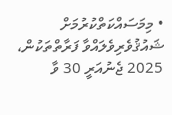• މިމަސައްކަތްކުރުމަށް ޝައުޤުވެރިވެލައްވާ ފަރާތްތަކުން، 2025 ޖެނުއަރީ 30 ވާ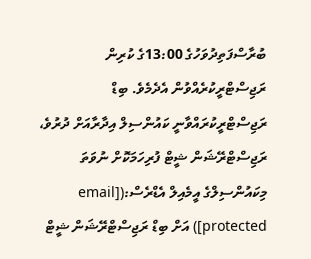ބުރާސްފަތިދުވަހުގެ 13:00ގެ ކުރިން ރަޖިސްޓްރީކުރެއްވުން އެދެމެވެ. ބިޑް ރަޖިސްޓްރީކުރައްވާނީ ކައުންސިލް އިދާރާއަށް ދުރުވެ، ރަޖިސްޓްރޭޝަން ޝީޓް ފުރިހަމަކޮށް ނުވަތަ މިކައުންސިލްގެ އީމެއިލް އެޑްރެސް:([email protected]) އަށް ބިޑް ރަޖިސްޓްރޭޝަން ޝީޓް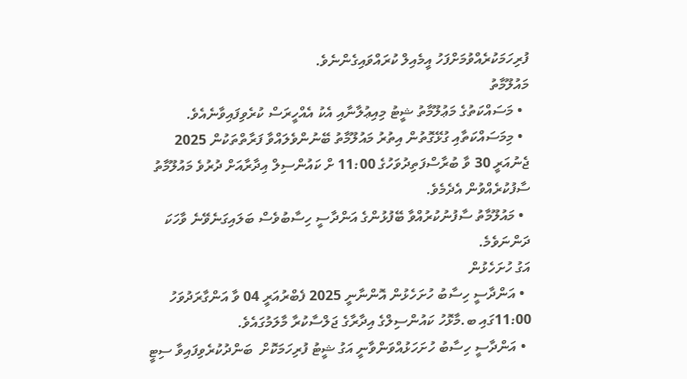ފުރިހަމަކުރެއްވުމަށްފަހު އީމެއިލް ކުރައްވައިގެންނެވެ.
މައުލޫމާތު
  • މަސައްކަތުގެ މަޢުލޫމާތު ޝީޓު މިއިޢުލާނާއި އެކު އެއްހީރަސް ކުރެވިފައިވާނެއެވެ.
  • މިމަސައްކަތާއި ގުޅޭގޮތުން އިތުރު މައުލޫމާތު ބޭނުންވެލައްވާ ފަރާތްތަކުން 2025 ޖެނުއަރީ 30 ވާ ބުރާސްފަތިދުވަހުގެ 11:00 ށް ކައުންސިލް އިދާރާއަށް ދުރުވެ މައުލޫމާތު ސާފުކުރެއްވުން އެދެމެވެ.
  • މައުލޫމާތު ސާފުނުކުރުއްވާ ބޭފުޅުންގެ އަންދާސީ ހިސާބުވެސް ބަލައިގަނެވޭނެ ވާހަކަ ދަންނަވެމެ.
އަގު ހުށަހެޅުން
  • އަންދާސީ ހިސާބު ހުށަހެޅުން އޮންނާނީ 2025 ފެބްރުއަރީ 04 ވާ އަންގާރަދުވަހު 11:00ގައި ބ.މާޅޮހު ކައުންސިލްގެ އިދާރާގެ ޖަލްސާކުރާ މާލަމުގައެވެ.
  • އަންދާސީ ހިސާބު ހުށަހަޅުއްވަންވާނީ އަގު ޝީޓު ފުރިހަމަކޮށް  ބަންދުކުރެވިފައިވާ ސިޓީ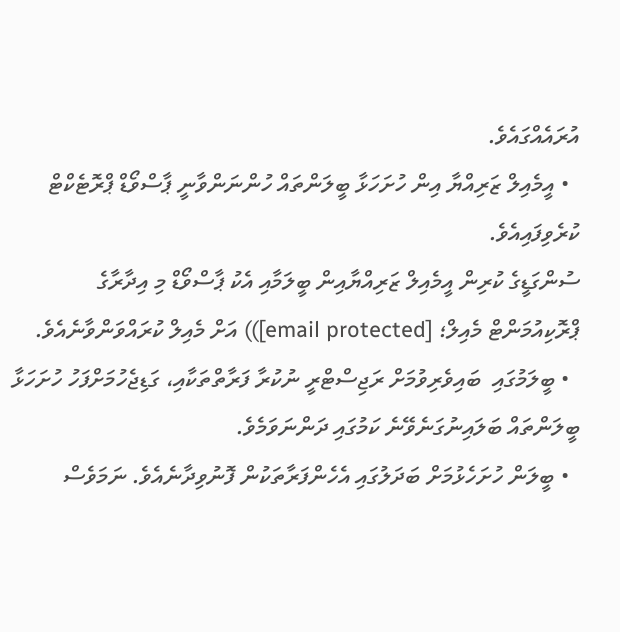އުރައެއްގައެވެ.
  • އީމެއިލް ޒަރިއްޔާ އިން ހުށަހަޅާ ބީލަންތައް ހުންނަންވާނީ ޕާސްވޯޑް ޕްރޮޓެކްޓް ކުރެވިފައިއެވެ.
ސުންގަޑީގެ ކުރިން އީމެއިލް ޒަރިއްޔާއިން ބީލަމާއި އެކު ޕާސްވޯޑް މި އިދާރާގެ ޕްރޮކިއުމަންޓް މެއިލް؛ [email protected])) އަށް މެއިލް ކުރައްވަންވާނެއެވެ.
  • ބީލަމުގައި  ބައިވެރިވުމަށް ރަޖިސްޓްރީ ނުކުރާ ފަރާތްތަކާއި، ގަޑިޖެހުމަށްފަހު ހުށަހަޅާ ބީލަންތައް ބަލައިނުގަނެވޭނެ ކަމުގައި ދަންނަވަމެވެ.
  • ބީލަން ހުށަހެޅުމަށް ބަދަލުގައި އެހެންފަރާތަކުން ފޮނުވިދާނެއެވެ. ނަމަވެސް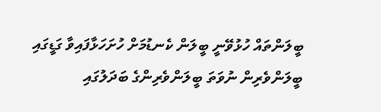ބީލަންތައް ހުޅުވޭނީ ބީލަން ކެނޑުމަށް ހުށަހަޅާފައިވާ ގަޑީގައި ބީލަންވެރިން ނުވަތަ ބީލަންވެރިންގެ ބަދަލުގައި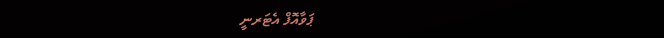ޕަވާއޮފް އެޓަރނީ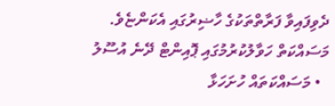ދެވިފައިވާ ފަރާތްތަކުގެ ހާޟިރުގައި އެކަންޏެވެ.
މަސައްކަތް ހަވާލުކުރުމުގައި ޕޮއިންޓް ދޭނެ އުސޫލު
  • މަސައްކަތައް ހުށަހަޅާ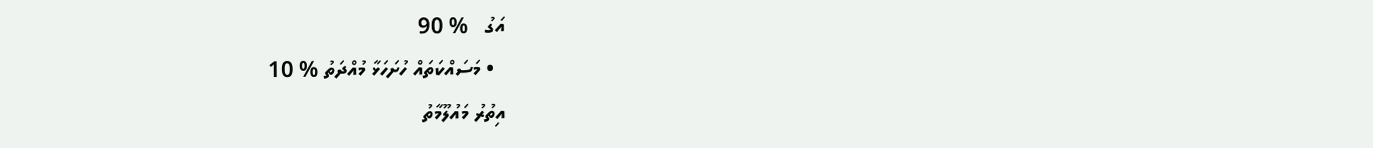އަގު   % 90
  • މަސައްކަތައް ހުށަހަޅާ މުއްދަތު % 10
އިތުރު މައުލޫމާތު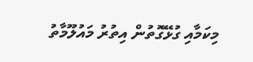މިކަމާއި ގުޅޭގޮތުން އިތުރު މައުލޫމާތު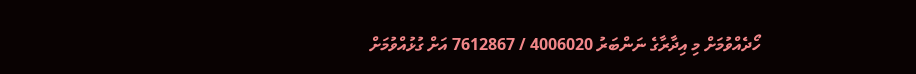ހޯދެއްވުމަށް މި އިދާރާގެ ނަންބަރު 4006020 / 7612867 އަށް ގުޅުއްވުމަށް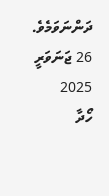ދަންނަވަމެވެ.
26 ޖަނަވަރީ 2025
ހޯދާ